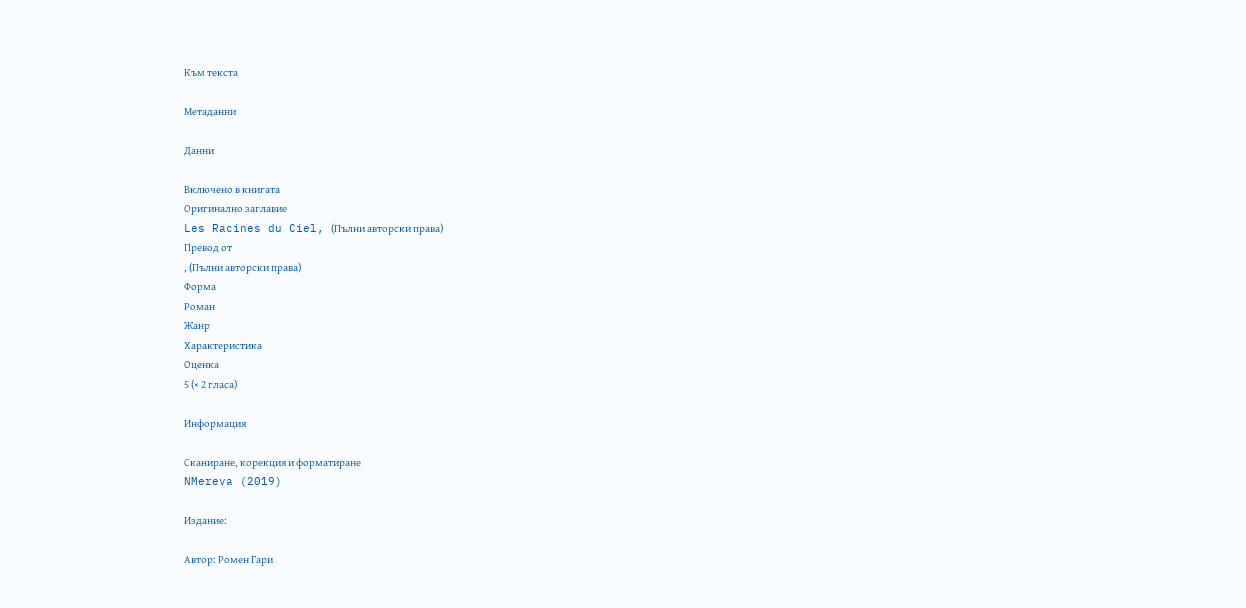Към текста

Метаданни

Данни

Включено в книгата
Оригинално заглавие
Les Racines du Ciel, (Пълни авторски права)
Превод от
, (Пълни авторски права)
Форма
Роман
Жанр
Характеристика
Оценка
5 (× 2 гласа)

Информация

Сканиране, корекция и форматиране
NMereva (2019)

Издание:

Автор: Ромен Гари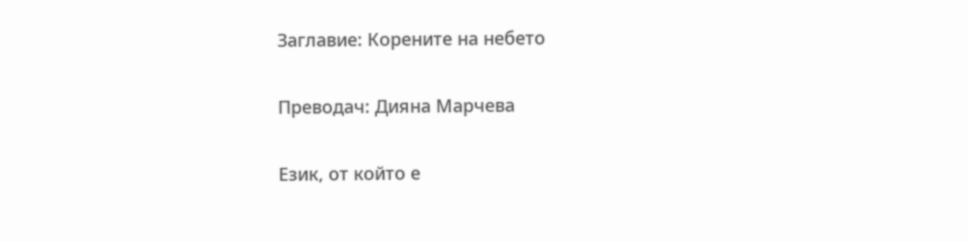Заглавие: Корените на небето

Преводач: Дияна Марчева

Език, от който е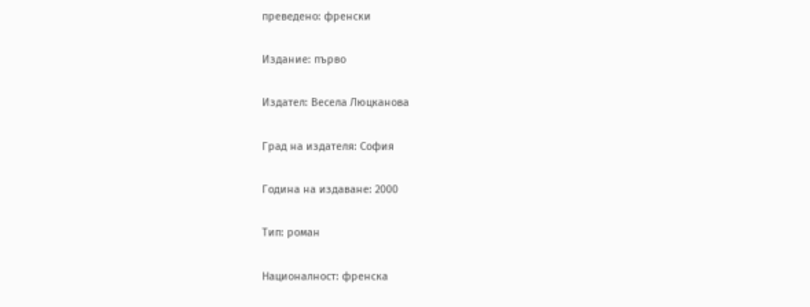преведено: френски

Издание: първо

Издател: Весела Люцканова

Град на издателя: София

Година на издаване: 2000

Тип: роман

Националност: френска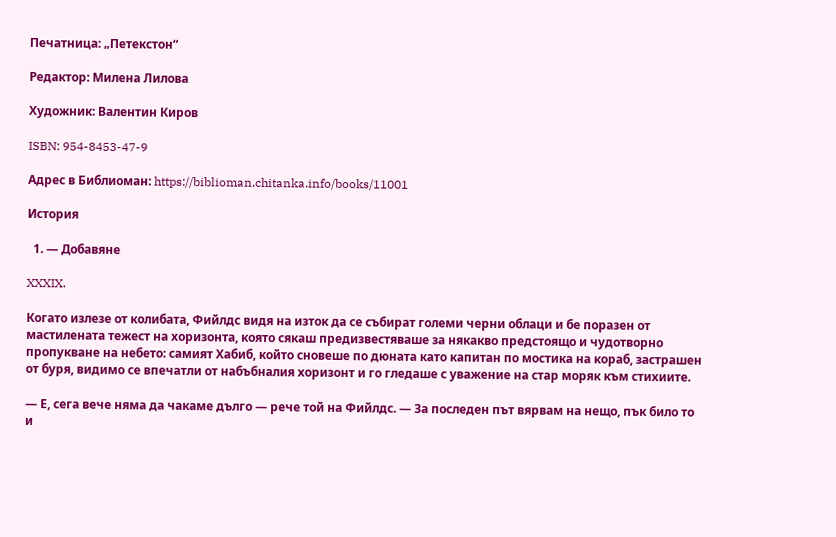Печатница: „Петекстон“

Редактор: Милена Лилова

Художник: Валентин Киров

ISBN: 954-8453-47-9

Адрес в Библиоман: https://biblioman.chitanka.info/books/11001

История

  1. — Добавяне

XXXIX.

Когато излезе от колибата, Фийлдс видя на изток да се събират големи черни облаци и бе поразен от мастилената тежест на хоризонта, която сякаш предизвестяваше за някакво предстоящо и чудотворно пропукване на небето: самият Хабиб, който сновеше по дюната като капитан по мостика на кораб, застрашен от буря, видимо се впечатли от набъбналия хоризонт и го гледаше с уважение на стар моряк към стихиите.

— Е, сега вече няма да чакаме дълго — рече той на Фийлдс. — За последен път вярвам на нещо, пък било то и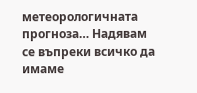метеорологичната прогноза… Надявам се въпреки всичко да имаме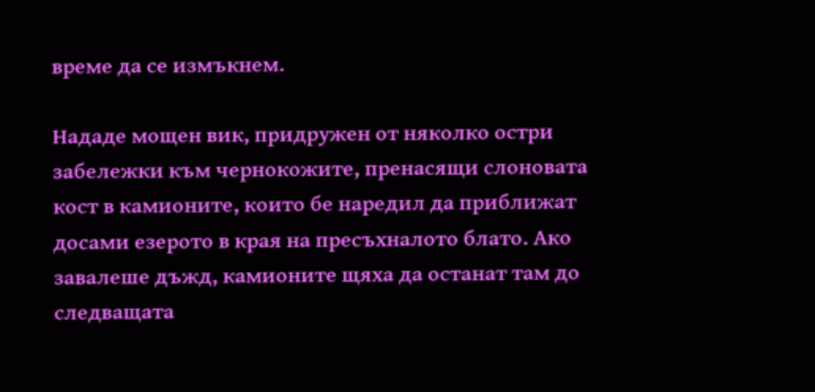време да се измъкнем.

Нададе мощен вик, придружен от няколко остри забележки към чернокожите, пренасящи слоновата кост в камионите, които бе наредил да приближат досами езерото в края на пресъхналото блато. Ако завалеше дъжд, камионите щяха да останат там до следващата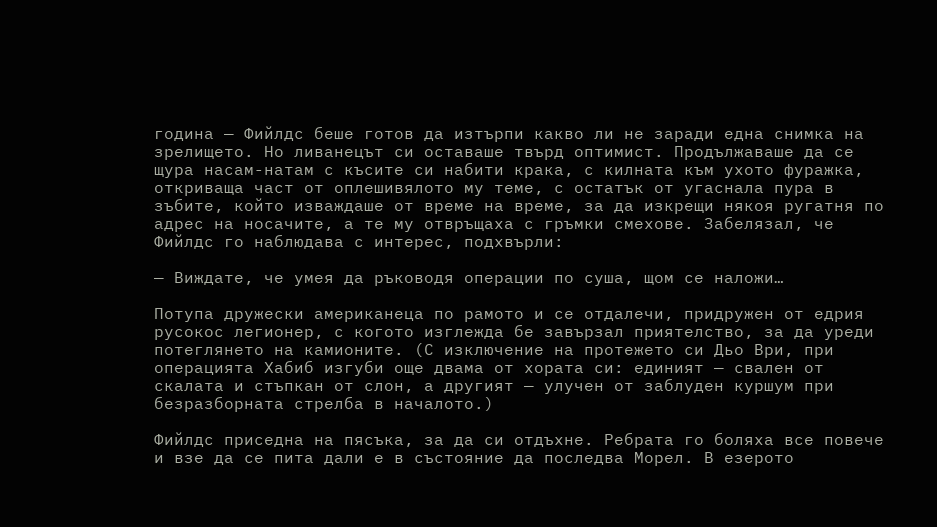година — Фийлдс беше готов да изтърпи какво ли не заради една снимка на зрелището. Но ливанецът си оставаше твърд оптимист. Продължаваше да се щура насам-натам с късите си набити крака, с килната към ухото фуражка, откриваща част от оплешивялото му теме, с остатък от угаснала пура в зъбите, който изваждаше от време на време, за да изкрещи някоя ругатня по адрес на носачите, а те му отвръщаха с гръмки смехове. Забелязал, че Фийлдс го наблюдава с интерес, подхвърли:

— Виждате, че умея да ръководя операции по суша, щом се наложи…

Потупа дружески американеца по рамото и се отдалечи, придружен от едрия русокос легионер, с когото изглежда бе завързал приятелство, за да уреди потеглянето на камионите. (С изключение на протежето си Дьо Ври, при операцията Хабиб изгуби още двама от хората си: единият — свален от скалата и стъпкан от слон, а другият — улучен от заблуден куршум при безразборната стрелба в началото.)

Фийлдс приседна на пясъка, за да си отдъхне. Ребрата го боляха все повече и взе да се пита дали е в състояние да последва Морел. В езерото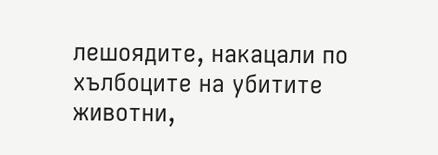лешоядите, накацали по хълбоците на убитите животни,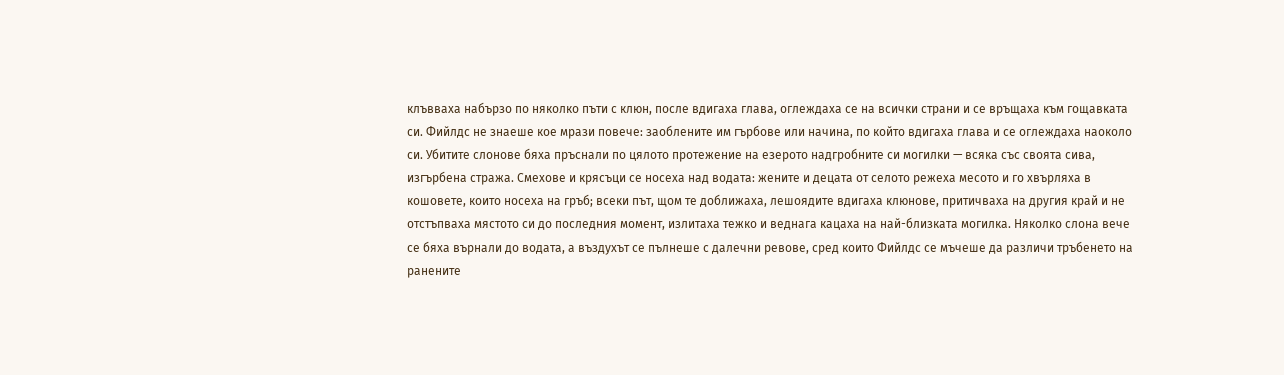клъвваха набързо по няколко пъти с клюн, после вдигаха глава, оглеждаха се на всички страни и се връщаха към гощавката си. Фийлдс не знаеше кое мрази повече: заоблените им гърбове или начина, по който вдигаха глава и се оглеждаха наоколо си. Убитите слонове бяха пръснали по цялото протежение на езерото надгробните си могилки — всяка със своята сива, изгърбена стража. Смехове и крясъци се носеха над водата: жените и децата от селото режеха месото и го хвърляха в кошовете, които носеха на гръб; всеки път, щом те доближаха, лешоядите вдигаха клюнове, притичваха на другия край и не отстъпваха мястото си до последния момент, излитаха тежко и веднага кацаха на най-близката могилка. Няколко слона вече се бяха върнали до водата, а въздухът се пълнеше с далечни ревове, сред които Фийлдс се мъчеше да различи тръбенето на ранените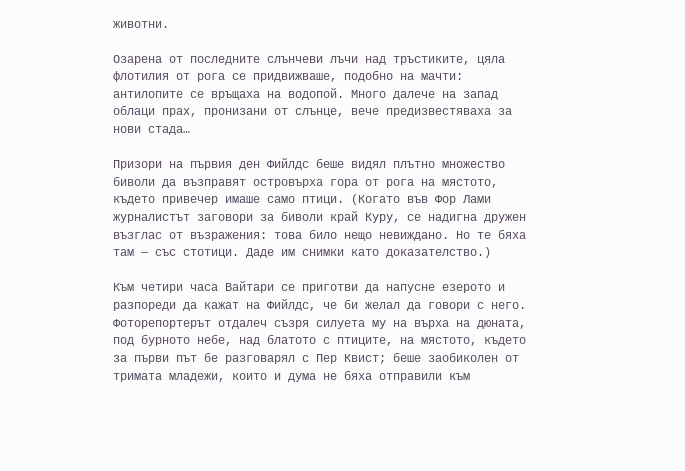животни.

Озарена от последните слънчеви лъчи над тръстиките, цяла флотилия от рога се придвижваше, подобно на мачти: антилопите се връщаха на водопой. Много далече на запад облаци прах, пронизани от слънце, вече предизвестяваха за нови стада…

Призори на първия ден Фийлдс беше видял плътно множество биволи да възправят островърха гора от рога на мястото, където привечер имаше само птици. (Когато във Фор Лами журналистът заговори за биволи край Куру, се надигна дружен възглас от възражения: това било нещо невиждано. Но те бяха там — със стотици. Даде им снимки като доказателство.)

Към четири часа Вайтари се приготви да напусне езерото и разпореди да кажат на Фийлдс, че би желал да говори с него. Фоторепортерът отдалеч съзря силуета му на върха на дюната, под бурното небе, над блатото с птиците, на мястото, където за първи път бе разговарял с Пер Квист; беше заобиколен от тримата младежи, които и дума не бяха отправили към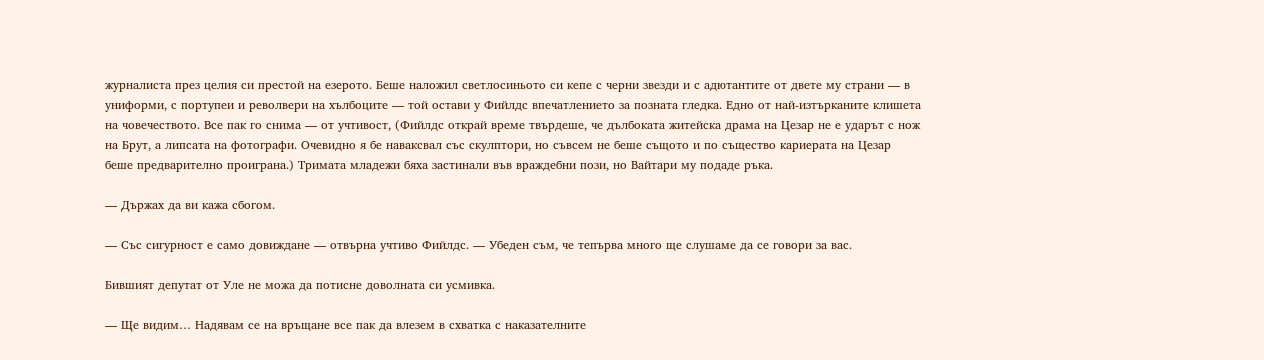журналиста през целия си престой на езерото. Беше наложил светлосиньото си кепе с черни звезди и с адютантите от двете му страни — в униформи, с портупеи и револвери на хълбоците — той остави у Фийлдс впечатлението за позната гледка. Едно от най-изтърканите клишета на човечеството. Все пак го снима — от учтивост, (Фийлдс открай време твърдеше, че дълбоката житейска драма на Цезар не е ударът с нож на Брут, а липсата на фотографи. Очевидно я бе наваксвал със скулптори, но съвсем не беше същото и по същество кариерата на Цезар беше предварително проиграна.) Тримата младежи бяха застинали във враждебни пози, но Вайтари му подаде ръка.

— Държах да ви кажа сбогом.

— Със сигурност е само довиждане — отвърна учтиво Фийлдс. — Убеден съм, че тепърва много ще слушаме да се говори за вас.

Бившият депутат от Уле не можа да потисне доволната си усмивка.

— Ще видим… Надявам се на връщане все пак да влезем в схватка с наказателните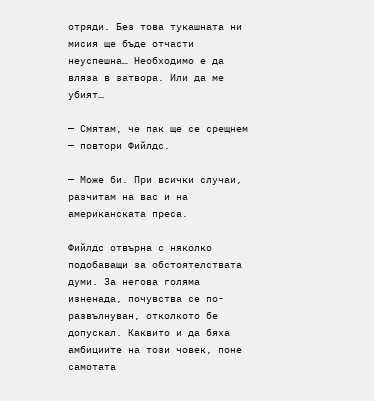отряди. Без това тукашната ни мисия ще бъде отчасти неуспешна… Необходимо е да вляза в затвора. Или да ме убият…

— Смятам, че пак ще се срещнем — повтори Фийлдс.

— Може би. При всички случаи, разчитам на вас и на американската преса.

Фийлдс отвърна с няколко подобаващи за обстоятелствата думи. За негова голяма изненада, почувства се по-развълнуван, отколкото бе допускал. Каквито и да бяха амбициите на този човек, поне самотата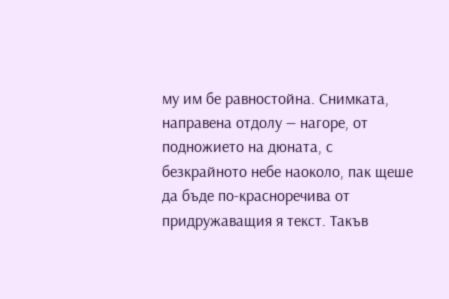му им бе равностойна. Снимката, направена отдолу — нагоре, от подножието на дюната, с безкрайното небе наоколо, пак щеше да бъде по-красноречива от придружаващия я текст. Такъв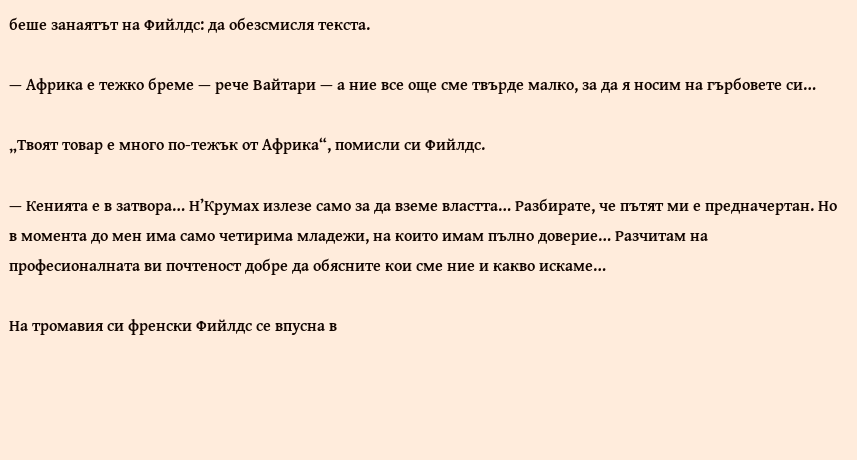беше занаятът на Фийлдс: да обезсмисля текста.

— Африка е тежко бреме — рече Вайтари — а ние все още сме твърде малко, за да я носим на гърбовете си…

„Твоят товар е много по-тежък от Африка“, помисли си Фийлдс.

— Кенията е в затвора… Н’Крумах излезе само за да вземе властта… Разбирате, че пътят ми е предначертан. Но в момента до мен има само четирима младежи, на които имам пълно доверие… Разчитам на професионалната ви почтеност добре да обясните кои сме ние и какво искаме…

На тромавия си френски Фийлдс се впусна в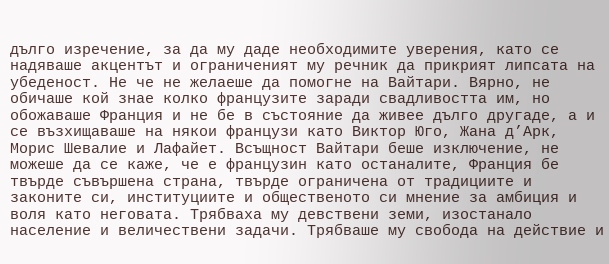дълго изречение, за да му даде необходимите уверения, като се надяваше акцентът и ограниченият му речник да прикрият липсата на убеденост. Не че не желаеше да помогне на Вайтари. Вярно, не обичаше кой знае колко французите заради свадливостта им, но обожаваше Франция и не бе в състояние да живее дълго другаде, а и се възхищаваше на някои французи като Виктор Юго, Жана д’Арк, Морис Шевалие и Лафайет. Всъщност Вайтари беше изключение, не можеше да се каже, че е французин като останалите, Франция бе твърде съвършена страна, твърде ограничена от традициите и законите си, институциите и общественото си мнение за амбиция и воля като неговата. Трябваха му девствени земи, изостанало население и величествени задачи. Трябваше му свобода на действие и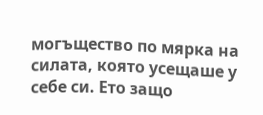могъщество по мярка на силата, която усещаше у себе си. Ето защо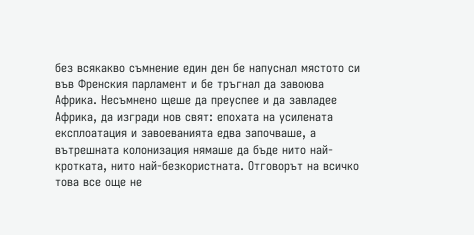без всякакво съмнение един ден бе напуснал мястото си във Френския парламент и бе тръгнал да завоюва Африка. Несъмнено щеше да преуспее и да завладее Африка, да изгради нов свят: епохата на усилената експлоатация и завоеванията едва започваше, а вътрешната колонизация нямаше да бъде нито най-кротката, нито най-безкористната. Отговорът на всичко това все още не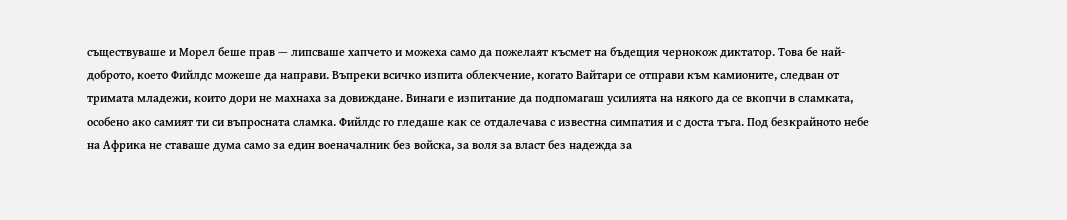съществуваше и Морел беше прав — липсваше хапчето и можеха само да пожелаят късмет на бъдещия чернокож диктатор. Това бе най-доброто, което Фийлдс можеше да направи. Въпреки всичко изпита облекчение, когато Вайтари се отправи към камионите, следван от тримата младежи, които дори не махнаха за довиждане. Винаги е изпитание да подпомагаш усилията на някого да се вкопчи в сламката, особено ако самият ти си въпросната сламка. Фийлдс го гледаше как се отдалечава с известна симпатия и с доста тъга. Под безкрайното небе на Африка не ставаше дума само за един военачалник без войска, за воля за власт без надежда за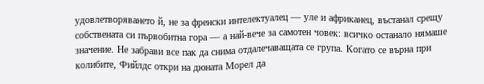удовлетворяването й, не за френски интелектуалец — уле и африканец, въстанал срещу собствената си първобитна гора — а най-вече за самотен човек: всичко останало нямаше значение. Не забрави все пак да снима отдалечаващата се група. Когато се върна при колибите, Фийлдс откри на дюната Морел да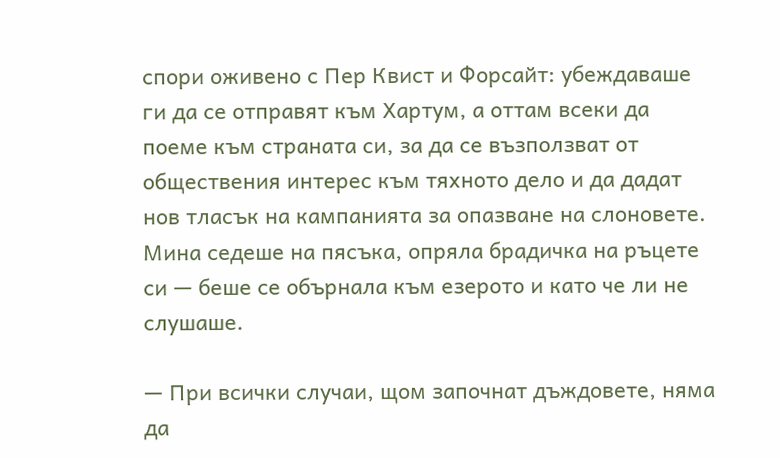спори оживено с Пер Квист и Форсайт: убеждаваше ги да се отправят към Хартум, а оттам всеки да поеме към страната си, за да се възползват от обществения интерес към тяхното дело и да дадат нов тласък на кампанията за опазване на слоновете. Мина седеше на пясъка, опряла брадичка на ръцете си — беше се обърнала към езерото и като че ли не слушаше.

— При всички случаи, щом започнат дъждовете, няма да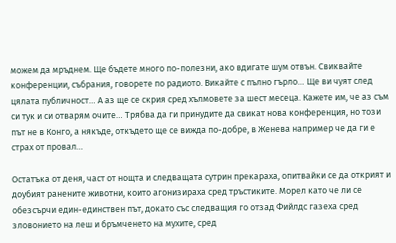можем да мръднем. Ще бъдете много по-полезни, ако вдигате шум отвън. Свиквайте конференции, събрания, говорете по радиото. Викайте с пълно гърло… Ще ви чуят след цялата публичност… А аз ще се скрия сред хълмовете за шест месеца. Кажете им, че аз съм си тук и си отварям очите… Трябва да ги принудите да свикат нова конференция, но този път не в Конго, а някъде, откъдето ще се вижда по-добре, в Женева например че да ги е страх от провал…

Остатъка от деня, част от нощта и следващата сутрин прекараха, опитвайки се да открият и доубият ранените животни, които агонизираха сред тръстиките. Морел като че ли се обезсърчи един-единствен път, докато със следващия го отзад Фийлдс газеха сред зловонието на леш и бръмченето на мухите, сред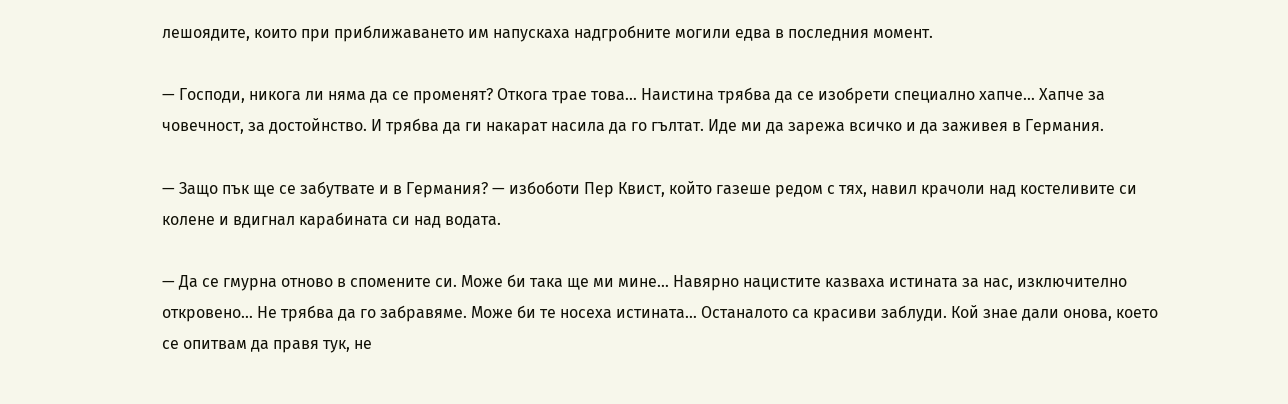лешоядите, които при приближаването им напускаха надгробните могили едва в последния момент.

— Господи, никога ли няма да се променят? Откога трае това… Наистина трябва да се изобрети специално хапче… Хапче за човечност, за достойнство. И трябва да ги накарат насила да го гълтат. Иде ми да зарежа всичко и да заживея в Германия.

— Защо пък ще се забутвате и в Германия? — избоботи Пер Квист, който газеше редом с тях, навил крачоли над костеливите си колене и вдигнал карабината си над водата.

— Да се гмурна отново в спомените си. Може би така ще ми мине… Навярно нацистите казваха истината за нас, изключително откровено… Не трябва да го забравяме. Може би те носеха истината… Останалото са красиви заблуди. Кой знае дали онова, което се опитвам да правя тук, не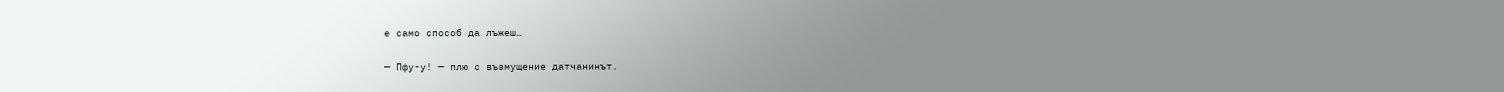е само способ да лъжеш…

— Пфу-у! — плю с възмущение датчанинът.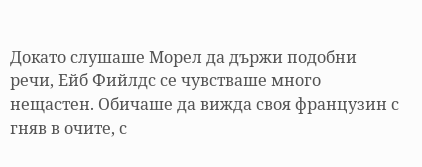Докато слушаше Морел да държи подобни речи, Ейб Фийлдс се чувстваше много нещастен. Обичаше да вижда своя французин с гняв в очите, с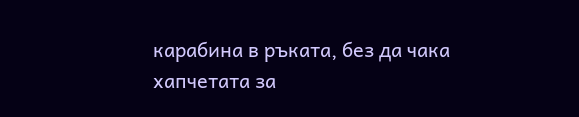карабина в ръката, без да чака хапчетата за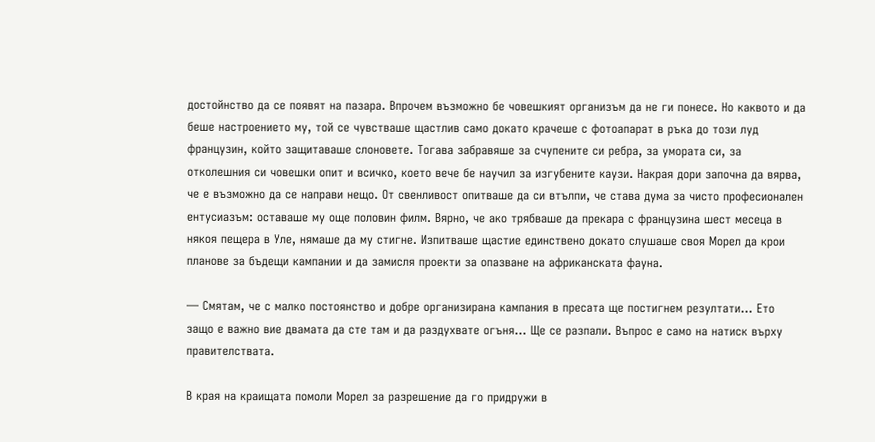достойнство да се появят на пазара. Впрочем възможно бе човешкият организъм да не ги понесе. Но каквото и да беше настроението му, той се чувстваше щастлив само докато крачеше с фотоапарат в ръка до този луд французин, който защитаваше слоновете. Тогава забравяше за счупените си ребра, за умората си, за отколешния си човешки опит и всичко, което вече бе научил за изгубените каузи. Накрая дори започна да вярва, че е възможно да се направи нещо. От свенливост опитваше да си втълпи, че става дума за чисто професионален ентусиазъм: оставаше му още половин филм. Вярно, че ако трябваше да прекара с французина шест месеца в някоя пещера в Уле, нямаше да му стигне. Изпитваше щастие единствено докато слушаше своя Морел да крои планове за бъдещи кампании и да замисля проекти за опазване на африканската фауна.

— Смятам, че с малко постоянство и добре организирана кампания в пресата ще постигнем резултати… Ето защо е важно вие двамата да сте там и да раздухвате огъня… Ще се разпали. Въпрос е само на натиск върху правителствата.

В края на краищата помоли Морел за разрешение да го придружи в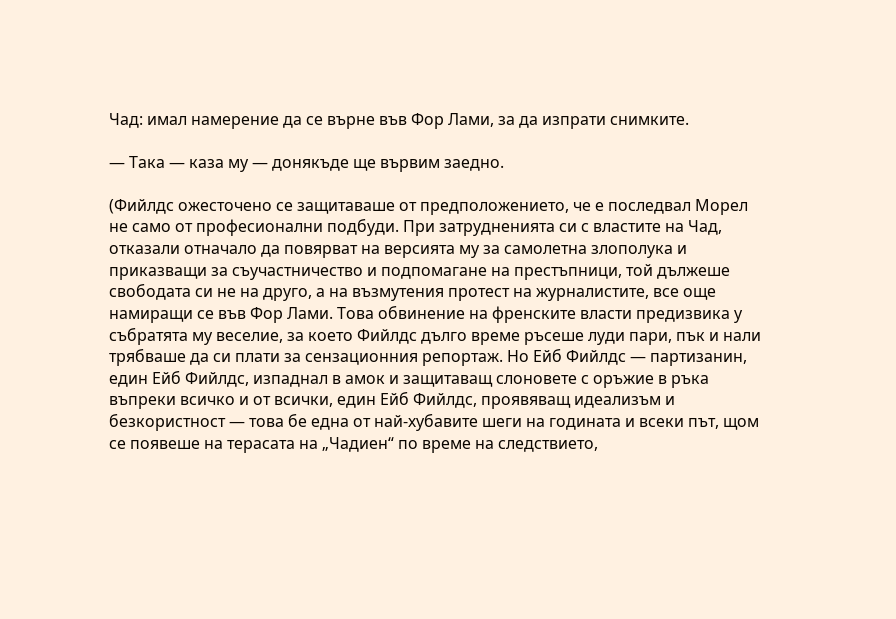Чад: имал намерение да се върне във Фор Лами, за да изпрати снимките.

— Така — каза му — донякъде ще вървим заедно.

(Фийлдс ожесточено се защитаваше от предположението, че е последвал Морел не само от професионални подбуди. При затрудненията си с властите на Чад, отказали отначало да повярват на версията му за самолетна злополука и приказващи за съучастничество и подпомагане на престъпници, той дължеше свободата си не на друго, а на възмутения протест на журналистите, все още намиращи се във Фор Лами. Това обвинение на френските власти предизвика у събратята му веселие, за което Фийлдс дълго време ръсеше луди пари, пък и нали трябваше да си плати за сензационния репортаж. Но Ейб Фийлдс — партизанин, един Ейб Фийлдс, изпаднал в амок и защитаващ слоновете с оръжие в ръка въпреки всичко и от всички, един Ейб Фийлдс, проявяващ идеализъм и безкористност — това бе една от най-хубавите шеги на годината и всеки път, щом се появеше на терасата на „Чадиен“ по време на следствието,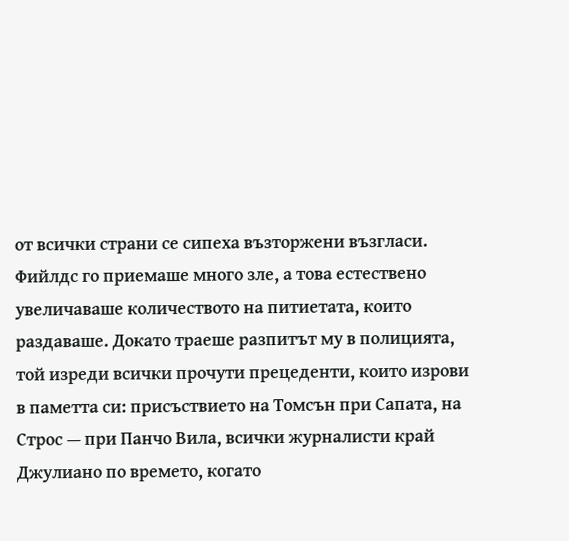от всички страни се сипеха възторжени възгласи. Фийлдс го приемаше много зле, а това естествено увеличаваше количеството на питиетата, които раздаваше. Докато траеше разпитът му в полицията, той изреди всички прочути прецеденти, които изрови в паметта си: присъствието на Томсън при Сапата, на Строс — при Панчо Вила, всички журналисти край Джулиано по времето, когато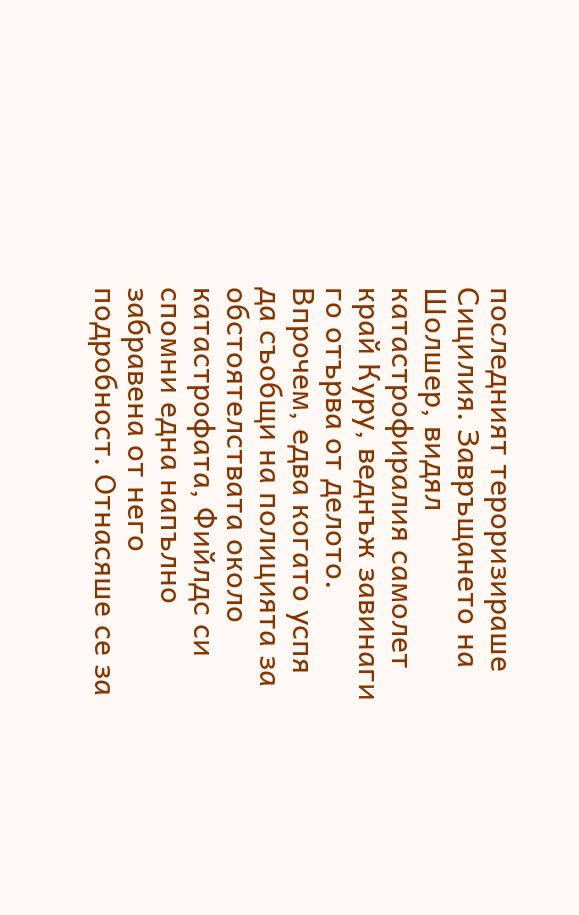последният тероризираше Сицилия. Завръщането на Шолшер, видял катастрофиралия самолет край Куру, веднъж завинаги го отърва от делото. Впрочем, едва когато успя да съобщи на полицията за обстоятелствата около катастрофата, Фийлдс си спомни една напълно забравена от него подробност. Отнасяше се за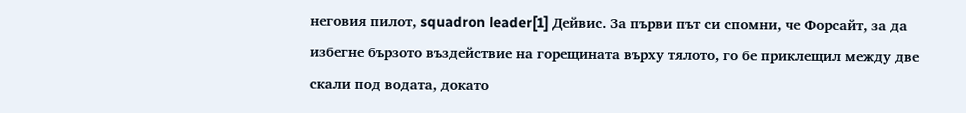неговия пилот, squadron leader[1] Дейвис. За първи път си спомни, че Форсайт, за да избегне бързото въздействие на горещината върху тялото, го бе приклещил между две скали под водата, докато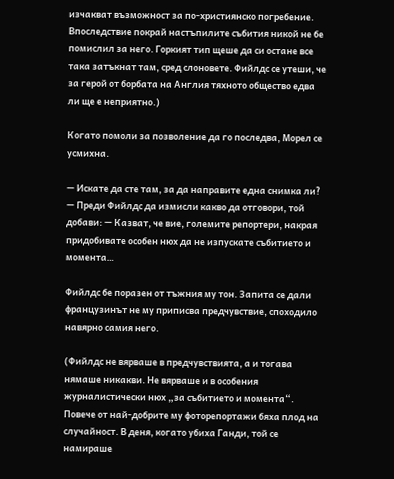изчакват възможност за по-християнско погребение. Впоследствие покрай настъпилите събития никой не бе помислил за него. Горкият тип щеше да си остане все така затъкнат там, сред слоновете. Фийлдс се утеши, че за герой от борбата на Англия тяхното общество едва ли ще е неприятно.)

Когато помоли за позволение да го последва, Морел се усмихна.

— Искате да сте там, за да направите една снимка ли? — Преди Фийлдс да измисли какво да отговори, той добави: — Казват, че вие, големите репортери, накрая придобивате особен нюх да не изпускате събитието и момента…

Фийлдс бе поразен от тъжния му тон. Запита се дали французинът не му приписва предчувствие, споходило навярно самия него.

(Фийлдс не вярваше в предчувствията, а и тогава нямаше никакви. Не вярваше и в особения журналистически нюх „за събитието и момента“. Повече от най-добрите му фоторепортажи бяха плод на случайност. В деня, когато убиха Ганди, той се намираше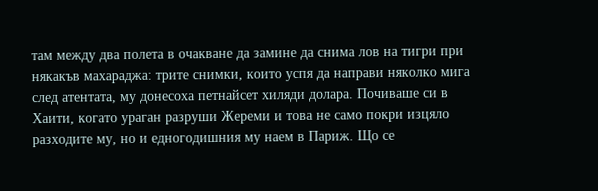там между два полета в очакване да замине да снима лов на тигри при някакъв махараджа: трите снимки, които успя да направи няколко мига след атентата, му донесоха петнайсет хиляди долара. Почиваше си в Хаити, когато ураган разруши Жереми и това не само покри изцяло разходите му, но и едногодишния му наем в Париж. Що се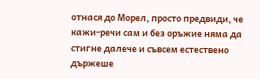отнася до Морел, просто предвиди, че кажи-речи сам и без оръжие няма да стигне далече и съвсем естествено държеше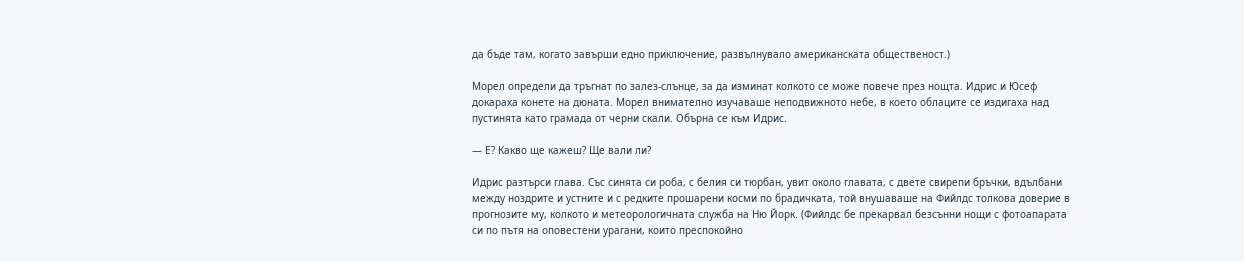да бъде там, когато завърши едно приключение, развълнувало американската общественост.)

Морел определи да тръгнат по залез-слънце, за да изминат колкото се може повече през нощта. Идрис и Юсеф докараха конете на дюната. Морел внимателно изучаваше неподвижното небе, в което облаците се издигаха над пустинята като грамада от черни скали. Обърна се към Идрис.

— Е? Какво ще кажеш? Ще вали ли?

Идрис разтърси глава. Със синята си роба, с белия си тюрбан, увит около главата, с двете свирепи бръчки, вдълбани между ноздрите и устните и с редките прошарени косми по брадичката, той внушаваше на Фийлдс толкова доверие в прогнозите му, колкото и метеорологичната служба на Ню Йорк. (Фийлдс бе прекарвал безсънни нощи с фотоапарата си по пътя на оповестени урагани, които преспокойно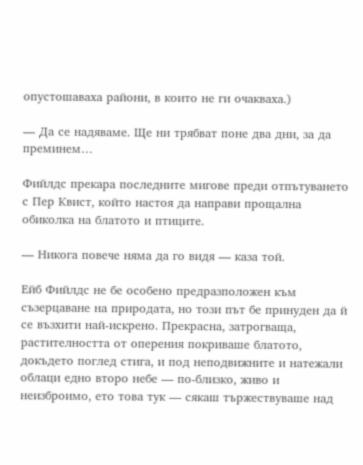опустошаваха райони, в които не ги очакваха.)

— Да се надяваме. Ще ни трябват поне два дни, за да преминем…

Фийлдс прекара последните мигове преди отпътуването с Пер Квист, който настоя да направи прощална обиколка на блатото и птиците.

— Никога повече няма да го видя — каза той.

Ейб Фийлдс не бе особено предразположен към съзерцаване на природата, но този път бе принуден да й се възхити най-искрено. Прекрасна, затрогваща, растителността от оперения покриваше блатото, докъдето поглед стига, и под неподвижните и натежали облаци едно второ небе — по-близко, живо и неизброимо, ето това тук — сякаш тържествуваше над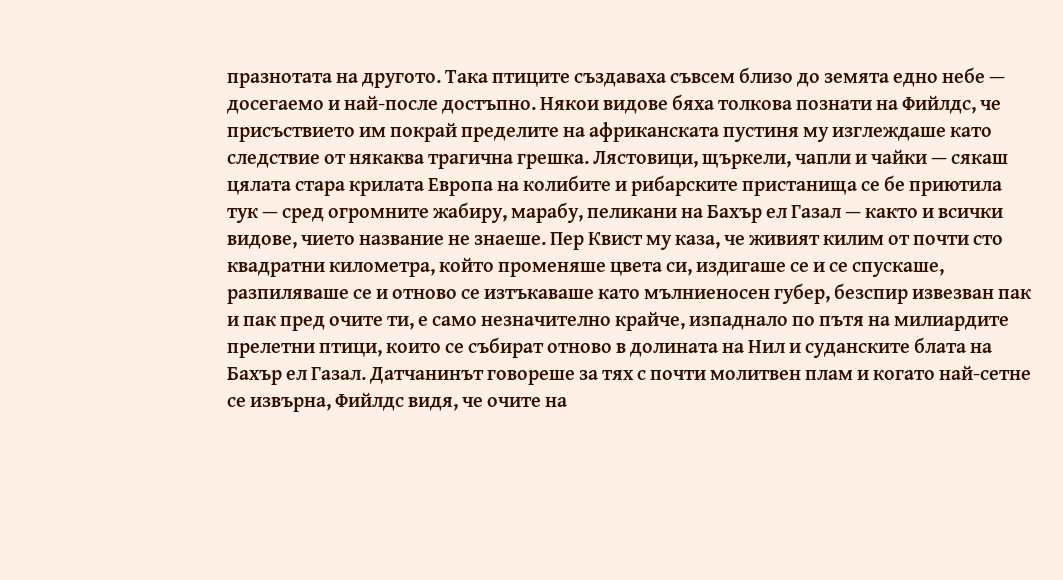празнотата на другото. Така птиците създаваха съвсем близо до земята едно небе — досегаемо и най-после достъпно. Някои видове бяха толкова познати на Фийлдс, че присъствието им покрай пределите на африканската пустиня му изглеждаше като следствие от някаква трагична грешка. Лястовици, щъркели, чапли и чайки — сякаш цялата стара крилата Европа на колибите и рибарските пристанища се бе приютила тук — сред огромните жабиру, марабу, пеликани на Бахър ел Газал — както и всички видове, чието название не знаеше. Пер Квист му каза, че живият килим от почти сто квадратни километра, който променяше цвета си, издигаше се и се спускаше, разпиляваше се и отново се изтъкаваше като мълниеносен губер, безспир извезван пак и пак пред очите ти, е само незначително крайче, изпаднало по пътя на милиардите прелетни птици, които се събират отново в долината на Нил и суданските блата на Бахър ел Газал. Датчанинът говореше за тях с почти молитвен плам и когато най-сетне се извърна, Фийлдс видя, че очите на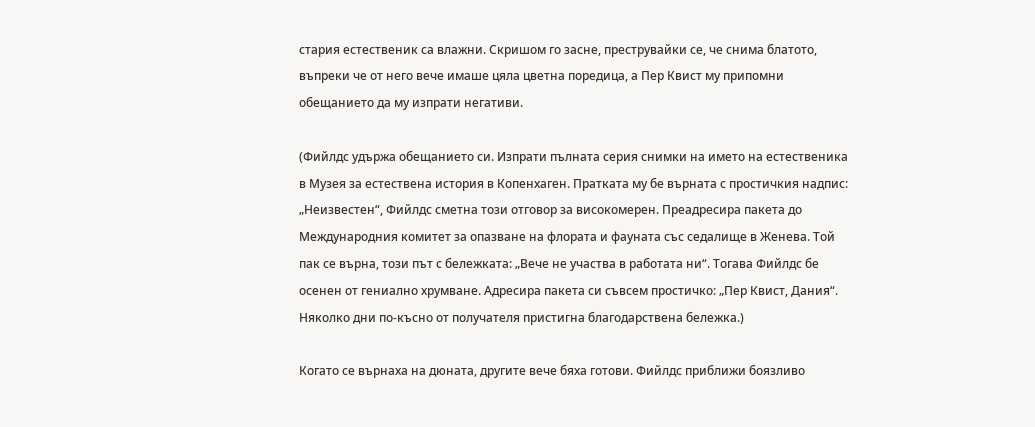стария естественик са влажни. Скришом го засне, преструвайки се, че снима блатото, въпреки че от него вече имаше цяла цветна поредица, а Пер Квист му припомни обещанието да му изпрати негативи.

(Фийлдс удържа обещанието си. Изпрати пълната серия снимки на името на естественика в Музея за естествена история в Копенхаген. Пратката му бе върната с простичкия надпис: „Неизвестен“, Фийлдс сметна този отговор за високомерен. Преадресира пакета до Международния комитет за опазване на флората и фауната със седалище в Женева. Той пак се върна, този път с бележката: „Вече не участва в работата ни“. Тогава Фийлдс бе осенен от гениално хрумване. Адресира пакета си съвсем простичко: „Пер Квист, Дания“. Няколко дни по-късно от получателя пристигна благодарствена бележка.)

Когато се върнаха на дюната, другите вече бяха готови. Фийлдс приближи боязливо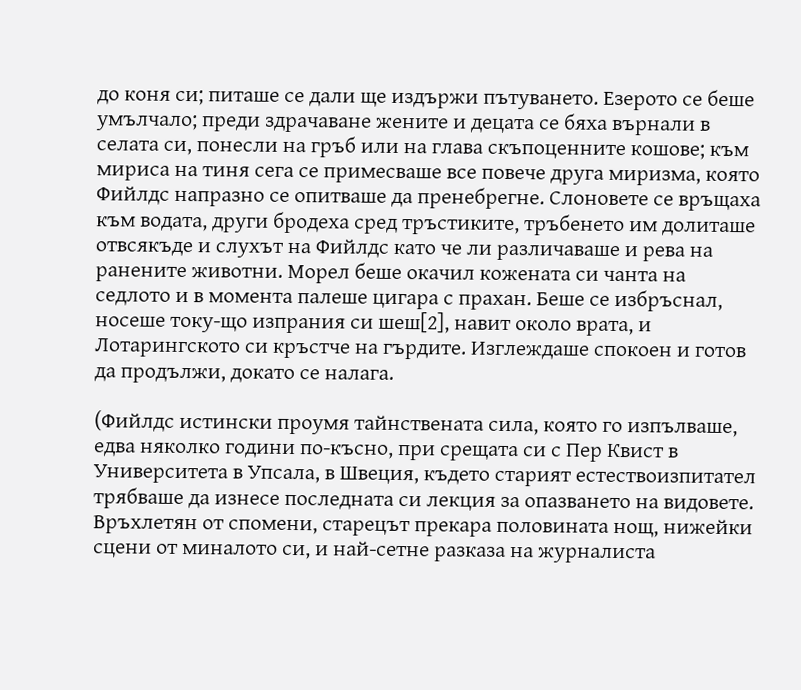до коня си; питаше се дали ще издържи пътуването. Езерото се беше умълчало; преди здрачаване жените и децата се бяха върнали в селата си, понесли на гръб или на глава скъпоценните кошове; към мириса на тиня сега се примесваше все повече друга миризма, която Фийлдс напразно се опитваше да пренебрегне. Слоновете се връщаха към водата, други бродеха сред тръстиките, тръбенето им долиташе отвсякъде и слухът на Фийлдс като че ли различаваше и рева на ранените животни. Морел беше окачил кожената си чанта на седлото и в момента палеше цигара с прахан. Беше се избръснал, носеше току-що изпрания си шеш[2], навит около врата, и Лотарингското си кръстче на гърдите. Изглеждаше спокоен и готов да продължи, докато се налага.

(Фийлдс истински проумя тайнствената сила, която го изпълваше, едва няколко години по-късно, при срещата си с Пер Квист в Университета в Упсала, в Швеция, където старият естествоизпитател трябваше да изнесе последната си лекция за опазването на видовете. Връхлетян от спомени, старецът прекара половината нощ, нижейки сцени от миналото си, и най-сетне разказа на журналиста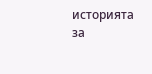историята за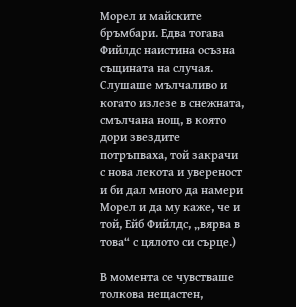Морел и майските бръмбари. Едва тогава Фийлдс наистина осъзна същината на случая. Слушаше мълчаливо и когато излезе в снежната, смълчана нощ, в която дори звездите потръпваха, той закрачи с нова лекота и увереност и би дал много да намери Морел и да му каже, че и той, Ейб Фийлдс, „вярва в това“ с цялото си сърце.)

В момента се чувстваше толкова нещастен,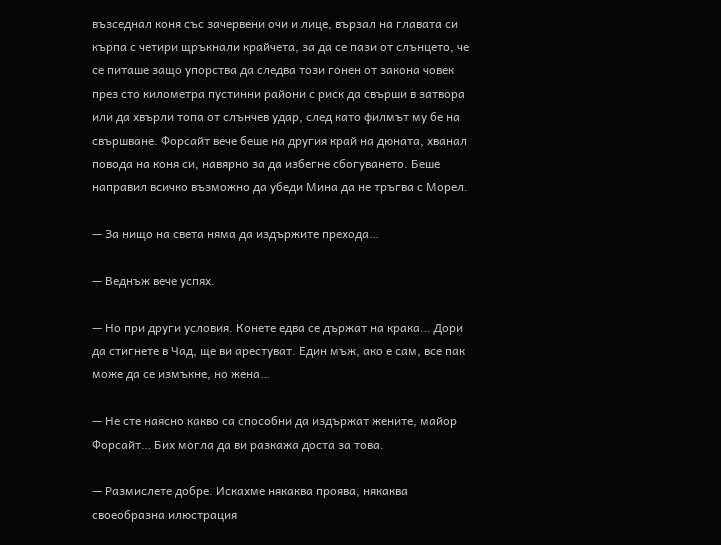възседнал коня със зачервени очи и лице, вързал на главата си кърпа с четири щръкнали крайчета, за да се пази от слънцето, че се питаше защо упорства да следва този гонен от закона човек през сто километра пустинни райони с риск да свърши в затвора или да хвърли топа от слънчев удар, след като филмът му бе на свършване. Форсайт вече беше на другия край на дюната, хванал повода на коня си, навярно за да избегне сбогуването. Беше направил всичко възможно да убеди Мина да не тръгва с Морел.

— За нищо на света няма да издържите прехода…

— Веднъж вече успях.

— Но при други условия. Конете едва се държат на крака… Дори да стигнете в Чад, ще ви арестуват. Един мъж, ако е сам, все пак може да се измъкне, но жена…

— Не сте наясно какво са способни да издържат жените, майор Форсайт… Бих могла да ви разкажа доста за това.

— Размислете добре. Искахме някаква проява, някаква своеобразна илюстрация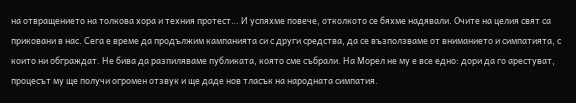на отвращението на толкова хора и техния протест… И успяхме повече, отколкото се бяхме надявали. Очите на целия свят са приковани в нас. Сега е време да продължим кампанията си с други средства, да се възползваме от вниманието и симпатията, с които ни обграждат. Не бива да разпиляваме публиката, която сме събрали. На Морел не му е все едно: дори да го арестуват, процесът му ще получи огромен отзвук и ще даде нов тласък на народната симпатия.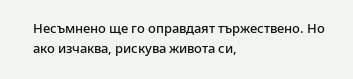Несъмнено ще го оправдаят тържествено. Но ако изчаква, рискува живота си,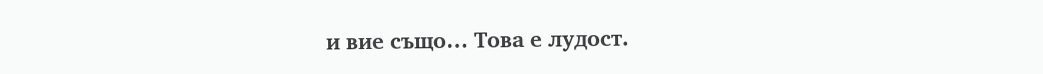и вие също… Това е лудост.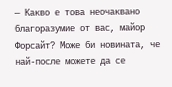— Какво е това неочаквано благоразумие от вас, майор Форсайт? Може би новината, че най-после можете да се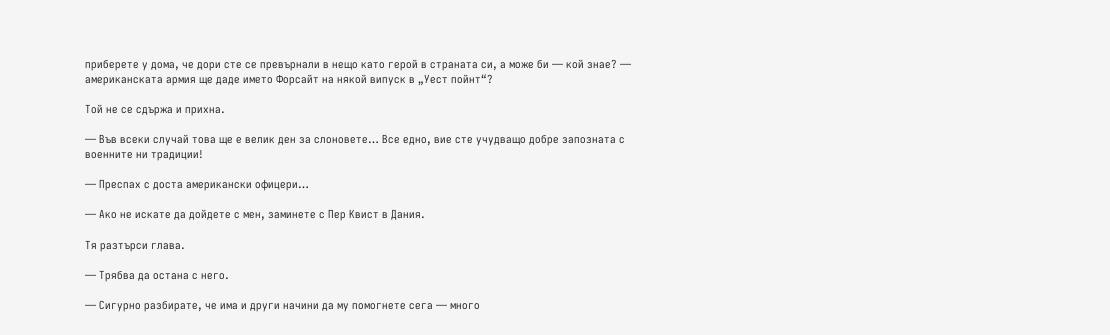приберете у дома, че дори сте се превърнали в нещо като герой в страната си, а може би — кой знае? — американската армия ще даде името Форсайт на някой випуск в „Уест пойнт“?

Той не се сдържа и прихна.

— Във всеки случай това ще е велик ден за слоновете… Все едно, вие сте учудващо добре запозната с военните ни традиции!

— Преспах с доста американски офицери…

— Ако не искате да дойдете с мен, заминете с Пер Квист в Дания.

Тя разтърси глава.

— Трябва да остана с него.

— Сигурно разбирате, че има и други начини да му помогнете сега — много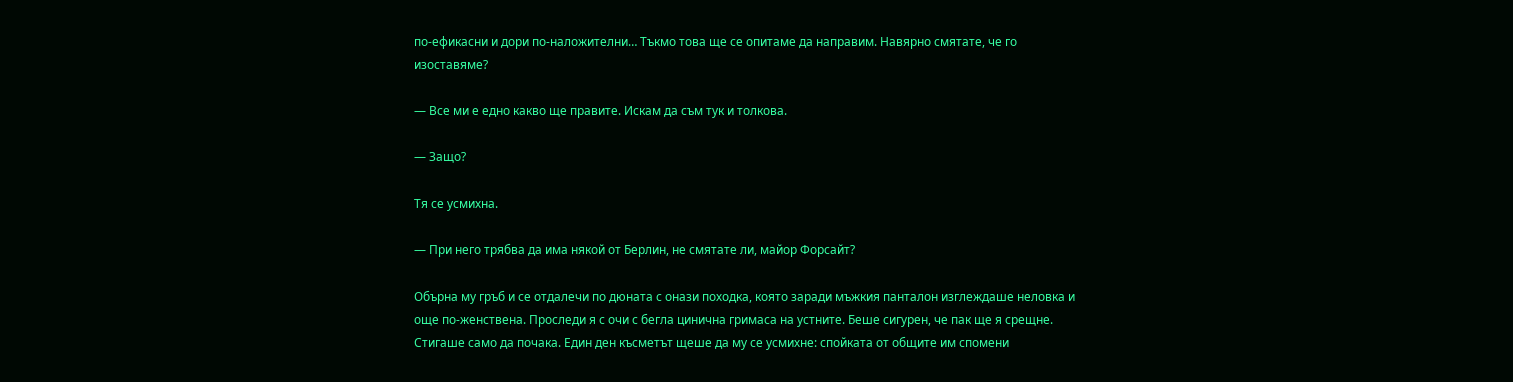по-ефикасни и дори по-наложителни… Тъкмо това ще се опитаме да направим. Навярно смятате, че го изоставяме?

— Все ми е едно какво ще правите. Искам да съм тук и толкова.

— Защо?

Тя се усмихна.

— При него трябва да има някой от Берлин, не смятате ли, майор Форсайт?

Обърна му гръб и се отдалечи по дюната с онази походка, която заради мъжкия панталон изглеждаше неловка и още по-женствена. Проследи я с очи с бегла цинична гримаса на устните. Беше сигурен, че пак ще я срещне. Стигаше само да почака. Един ден късметът щеше да му се усмихне: спойката от общите им спомени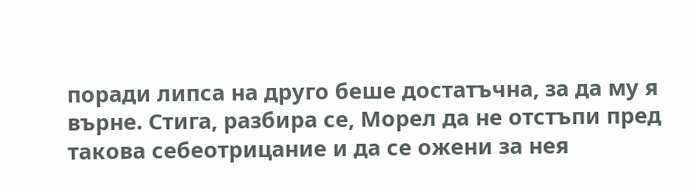поради липса на друго беше достатъчна, за да му я върне. Стига, разбира се, Морел да не отстъпи пред такова себеотрицание и да се ожени за нея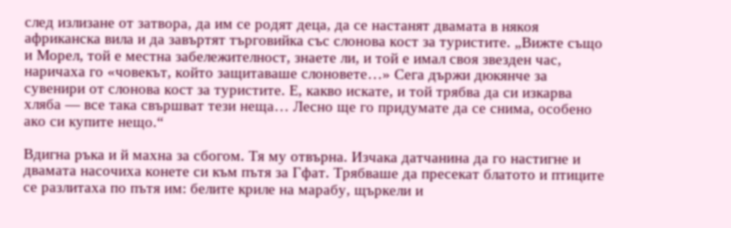след излизане от затвора, да им се родят деца, да се настанят двамата в някоя африканска вила и да завъртят търговийка със слонова кост за туристите. „Вижте също и Морел, той е местна забележителност, знаете ли, и той е имал своя звезден час, наричаха го «човекът, който защитаваше слоновете…» Сега държи дюкянче за сувенири от слонова кост за туристите. Е, какво искате, и той трябва да си изкарва хляба — все така свършват тези неща… Лесно ще го придумате да се снима, особено ако си купите нещо.“

Вдигна ръка и й махна за сбогом. Тя му отвърна. Изчака датчанина да го настигне и двамата насочиха конете си към пътя за Гфат. Трябваше да пресекат блатото и птиците се разлитаха по пътя им: белите криле на марабу, щъркели и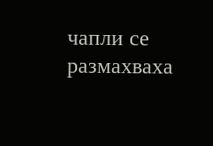чапли се размахваха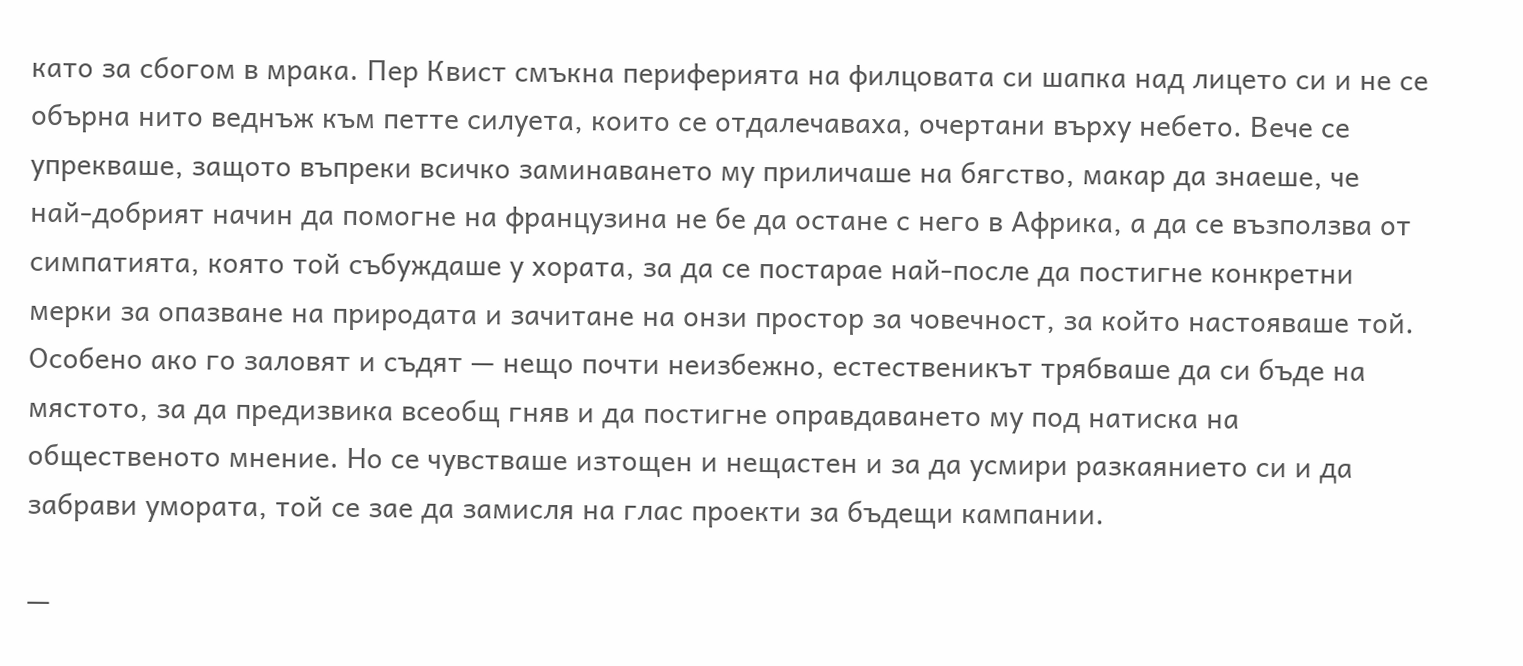като за сбогом в мрака. Пер Квист смъкна периферията на филцовата си шапка над лицето си и не се обърна нито веднъж към петте силуета, които се отдалечаваха, очертани върху небето. Вече се упрекваше, защото въпреки всичко заминаването му приличаше на бягство, макар да знаеше, че най-добрият начин да помогне на французина не бе да остане с него в Африка, а да се възползва от симпатията, която той събуждаше у хората, за да се постарае най-после да постигне конкретни мерки за опазване на природата и зачитане на онзи простор за човечност, за който настояваше той. Особено ако го заловят и съдят — нещо почти неизбежно, естественикът трябваше да си бъде на мястото, за да предизвика всеобщ гняв и да постигне оправдаването му под натиска на общественото мнение. Но се чувстваше изтощен и нещастен и за да усмири разкаянието си и да забрави умората, той се зае да замисля на глас проекти за бъдещи кампании.

—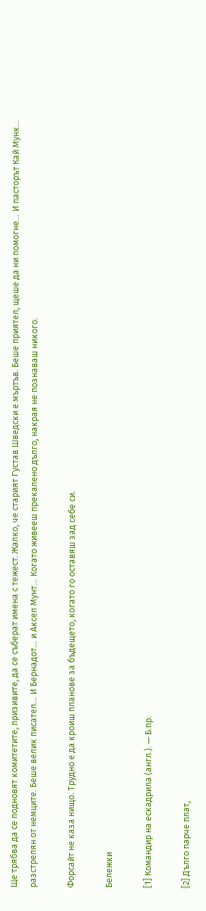Ще трябва да се подновят комитетите, призивите, да се съберат имена с тежест. Жалко, че старият Густав Шведски е мъртъв. Беше приятел, щеше да ни помогне… И пасторът Кай Мунк… разстрелян от немците. Беше велик писател… И Бернадот… и Аксел Мунт… Когато живееш прекалено дълго, накрая не познаваш никого.

Форсайт не каза нищо. Трудно е да кроиш планове за бъдещето, когато го оставяш зад себе си.

Бележки

[1] Командир на ескадрила (англ.). — Б.пр.

[2] Дълго парче плат,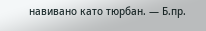навивано като тюрбан. — Б.пр.